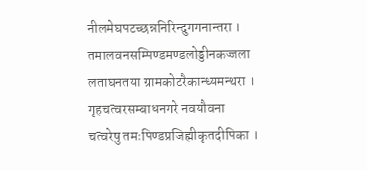नीलमेघपटच्छन्ननिरिन्दुगगनान्तरा । तमालवनसम्पिण्डमण्डलोड्डीनकज्जला
लताघनतया ग्रामकोटरैकान्ध्यमन्थरा । गृहचत्वरसम्बाधनगरे नवयौवना
चत्वरेषु तमःपिण्डप्रजिह्मीकृतदीपिका ।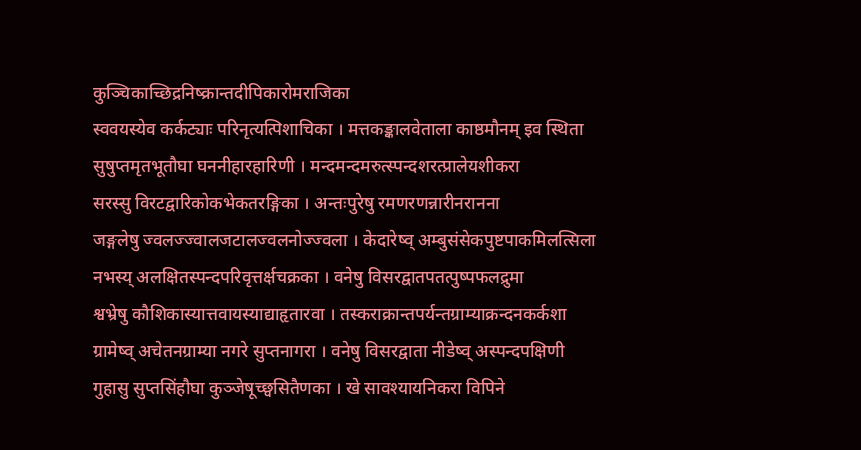कुञ्चिकाच्छिद्रनिष्क्रान्तदीपिकारोमराजिका
स्ववयस्येव कर्कट्याः परिनृत्यत्पिशाचिका । मत्तकङ्कालवेताला काष्ठमौनम् इव स्थिता
सुषुप्तमृतभूतौघा घननीहारहारिणी । मन्दमन्दमरुत्स्पन्दशरत्प्रालेयशीकरा
सरस्सु विरटद्वारिकोकभेकतरङ्गिका । अन्तःपुरेषु रमणरणन्नारीनरानना
जङ्गलेषु ज्वलज्ज्वालजटालज्वलनोज्ज्वला । केदारेष्व् अम्बुसंसेकपुष्टपाकमिलत्सिला
नभस्य् अलक्षितस्पन्दपरिवृत्तर्क्षचक्रका । वनेषु विसरद्वातपतत्पुष्पफलद्रुमा
श्वभ्रेषु कौशिकास्यात्तवायस्याद्याहृतारवा । तस्कराक्रान्तपर्यन्तग्राम्याक्रन्दनकर्कशा
ग्रामेष्व् अचेतनग्राम्या नगरे सुप्तनागरा । वनेषु विसरद्वाता नीडेष्व् अस्पन्दपक्षिणी
गुहासु सुप्तसिंहौघा कुञ्जेषूच्छ्वसितैणका । खे सावश्यायनिकरा विपिने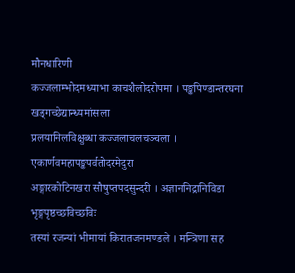मौनधारिणी
कज्जलाम्भोदमध्याभा काचशैलोदरोपमा । पङ्कपिण्डान्तरघना खड्गच्छेद्यान्ध्यमांसला
प्रलयानिलविक्षुब्धा कज्जलाचलचञ्चला । एकार्णवमहापङ्कपर्वतोदरमेदुरा
अङ्गारकोटिनखरा सौषुप्तपदसुन्दरी । अज्ञाननिद्रानिविडा भृङ्गपृष्ठच्छविच्छविः
तस्यां रजन्यां भीमायां किरातजनमण्डले । मन्त्रिणा सह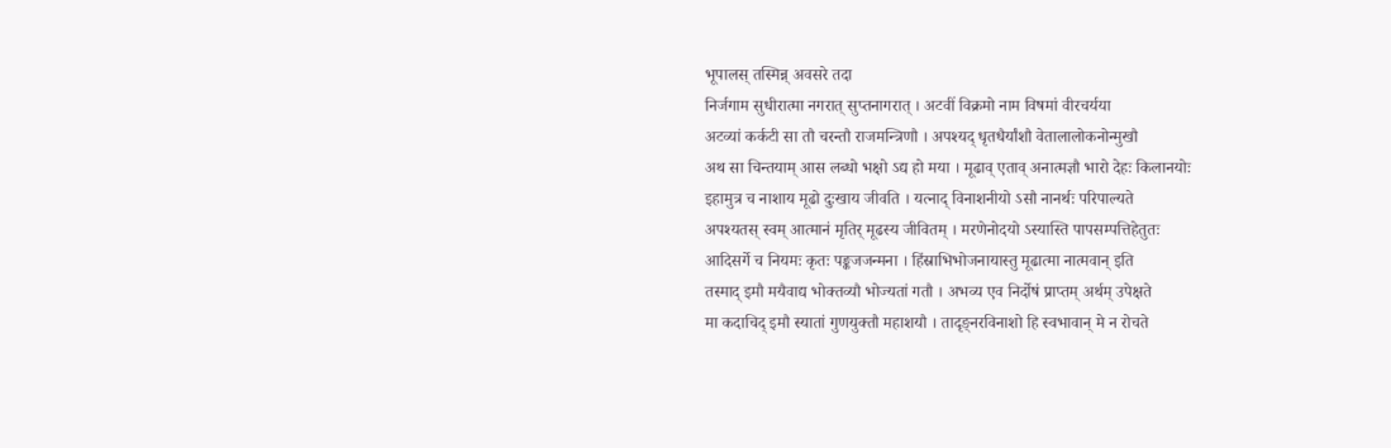भूपालस् तस्मिन्न् अवसरे तदा
निर्जगाम सुधीरात्मा नगरात् सुप्तनागरात् । अटवीं विक्रमो नाम विषमां वीरचर्यया
अटव्यां कर्कटी सा तौ चरन्तौ राजमन्त्रिणौ । अपश्यद् धृतधैर्यांशौ वेतालालोकनोन्मुखौ
अथ सा चिन्तयाम् आस लब्धो भक्षो ऽद्य हो मया । मूढाव् एताव् अनात्मज्ञौ भारो देहः किलानयोः
इहामुत्र च नाशाय मूढो दुःखाय जीवति । यत्नाद् विनाशनीयो ऽसौ नानर्थः परिपाल्यते
अपश्यतस् स्वम् आत्मानं मृतिर् मूढस्य जीवितम् । मरणेनोदयो ऽस्यास्ति पापसम्पत्तिहेतुतः
आदिसर्गे च नियमः कृतः पङ्कजजन्मना । हिंस्राभिभोजनायास्तु मूढात्मा नात्मवान् इति
तस्माद् इमौ मयैवाद्य भोक्तव्यौ भोज्यतां गतौ । अभव्य एव निर्दोषं प्राप्तम् अर्थम् उपेक्षते
मा कदाचिद् इमौ स्यातां गुणयुक्तौ महाशयौ । तादृङ्नरविनाशो हि स्वभावान् मे न रोचते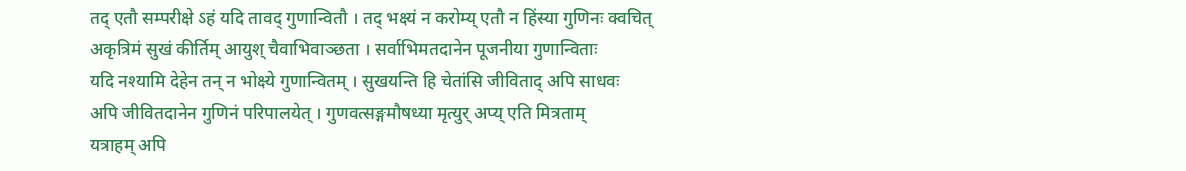तद् एतौ सम्परीक्षे ऽहं यदि तावद् गुणान्वितौ । तद् भक्ष्यं न करोम्य् एतौ न हिंस्या गुणिनः क्वचित्
अकृत्रिमं सुखं कीर्तिम् आयुश् चैवाभिवाञ्छता । सर्वाभिमतदानेन पूजनीया गुणान्विताः
यदि नश्यामि देहेन तन् न भोक्ष्ये गुणान्वितम् । सुखयन्ति हि चेतांसि जीविताद् अपि साधवः
अपि जीवितदानेन गुणिनं परिपालयेत् । गुणवत्सङ्गमौषध्या मृत्युर् अप्य् एति मित्रताम्
यत्राहम् अपि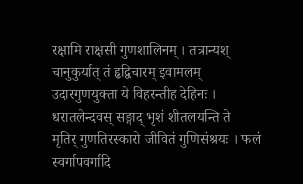रक्षामि राक्षसी गुणशालिनम् । तत्रान्यश् चानुकुर्यात् तं हृद्विचारम् इवामलम्
उदारगुणयुक्ता ये विहरन्तीह देहिनः । धरातलेन्दवस् सङ्गाद् भृशं शीतलयन्ति ते
मृतिर् गुणतिरस्कारो जीवितं गुणिसंश्रयः । फलं स्वर्गापवर्गादि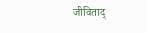जीविताद्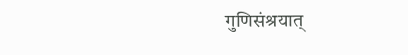गुणिसंश्रयात्